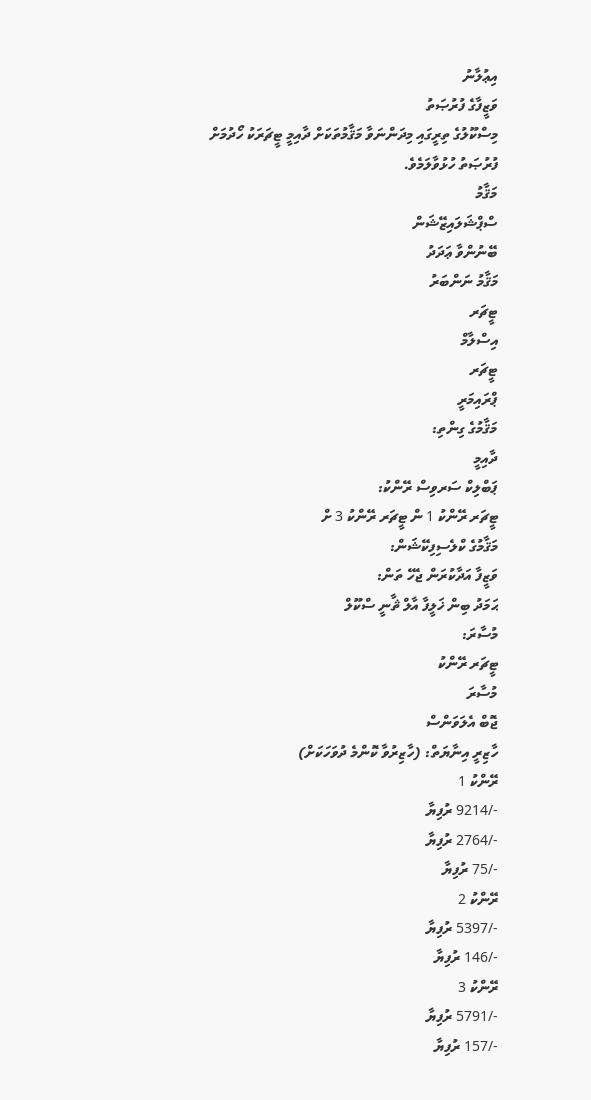އިޢުލާނު
ވަޒީފާގެ ފުރުޞަތު
މިސްކޫލުގެ ތިރީގައި މިދަންނަވާ މަޤާމުތަކަށް ދާއިމީ ޓީޗަރަކު ހޯދުމަށް ފުރުޞަތު ހުޅުވާލަމެވެ.
މަޤާމު
ސްޕްޝަލައިޒޭޝަން
ބޭނުންވާ ޢަދަދު
މަޤާމު ނަންބަރު
ޓީޗަރ
އިސްލާމް
ޓީޗަރ
ޕްރައިމަރީ
މަޤާމުގެ ގިންތި:
ދާއިމީ
ޕަބްލިކް ސަރވިސް ރޭންކު:
ޓީޗަރ ރޭންކު 1 ން ޓީޗަރ ރޭންކު 3 ށް
މަޤާމުގެ ކްލެސިފިކޭޝަން:
ވަޒީފާ އަދާކުރަން ޖެހޭ ތަން:
ޙަމަދު ބިން ޚަލީފާ އާލް ޘާނީ ސްކޫލް
މުސާރަ:
ޓީޗަރ ރޭންކު
މުސާރަ
ޖޮބް އެލަވަންސް
ހާޒިރީ އިނާޔަތް: (ހާޒިރުވާ ކޮންމެ ދުވަހަކަށް)
ރޭންކު 1
-/9214 ރުފިޔާ
-/2764 ރުފިޔާ
-/75 ރުފިޔާ
ރޭންކު 2
-/5397 ރުފިޔާ
-/146 ރުފިޔާ
ރޭންކު 3
-/5791 ރުފިޔާ
-/157 ރުފިޔާ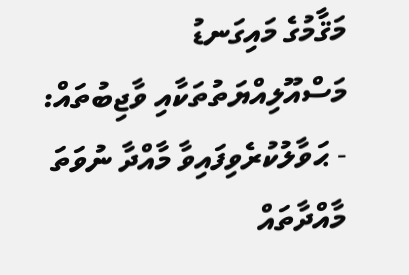މަޤާމުގެ މައިގަނޑު މަސްއޫލިއްޔަތުތަކާއި ވާޖިބުތައް:
- ޙަވާލުކުރެވިފައިވާ މާއްދާ ނުވަތަ މާއްދާތައް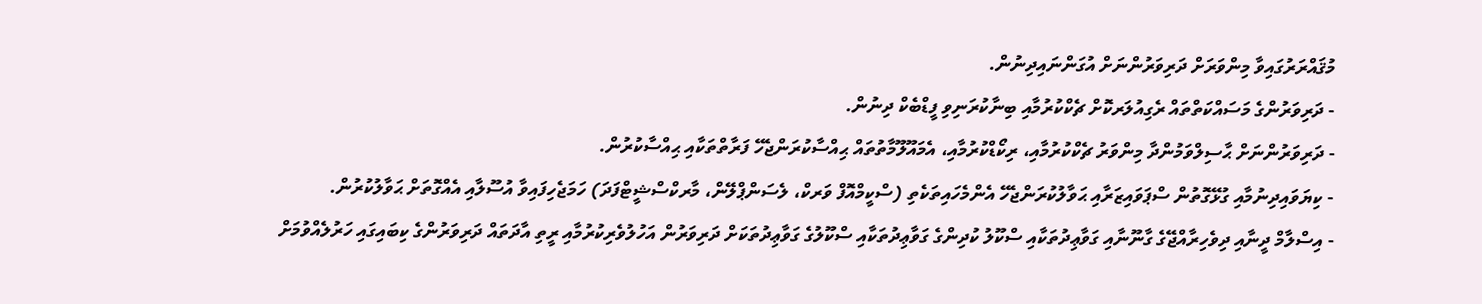މުޤައްރަރުގައިވާ މިންވަރަށް ދަރިވަރުންނަށް އުގަންނައިދިނުން.
- ދަރިވަރުންގެ މަސައްކަތްތައް ރެގިއުލަރކޮށް ޗެކްކުރުމާއި ބިނާކުރަނިވި ފީޑްބެކް ދިނުން.
- ދަރިވަރުންނަށް ޙާސިލްވަމުންދާ މިންވަރު ޗެކްކުރުމާއި، ރިކޯޑްކުރުމާއި، އެމައޫލޫމާތުތައް ޙިއްސާކުރަންޖެހޭ ފަރާތްތަކާއި ޙިއްސާކުރުން.
- ކިޔަވައިދިނުމާއި ގުޅޭގޮތުން ސްޕަވައިޒަރާއި ޙަވާލުކުރަންޖެހޭ އެންމެހައިތަކެތި (ސްކީމްއޮފް ވަރކް، ލެސަންޕްލޭން، މާރކްސްޝީޓްފަދަ) ހަމަޖެހިފައިވާ އުސޫލާއި އެއްގޮތަށް ޙަވާލުކުރުން.
- އިސްލާމް ދީނާއި ދިވެހިރާއްޖޭގެ ގާނޫނާއި ގަވާޢިދުތަކާއި ސްކޫލު ކުދިންގެ ގަވާޢިދުތަކާއި ސްކޫލުގެ ގަވާޢިދުތަކަށް ދަރިވަރުން އަހުލުވެރިކުރުމާއި ރީތި އާދަތައް ދަރިވަރުންގެ ކިބައިގައި ހަރުލެއްވުމަށް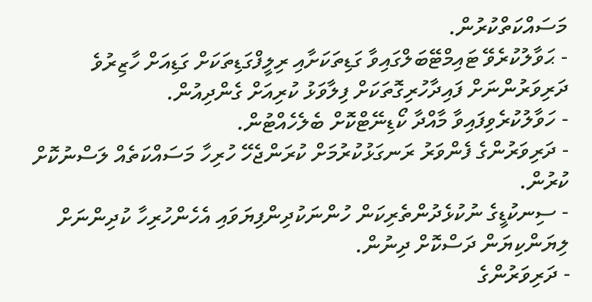މަސައްކަތްކުރުން.
- ޙަވާލުކުރެވޭ ޓައިމްޓޭބަލްގައިވާ ގަޑިތަކަށާއި ރިލީފްގަޑިތަކަށް ގަޑިއަށް ހާޒިރުވެ ދަރިވަރުންނަށް ފައިދާހުރިގޮތަކަށް ފިލާވަޅު ކުރިއަށް ގެންދިއުން.
- ހަވާލުކުރެވިފައިވާ މާއްދާ ކޯޑިނޭޓްކޮށް ބެލެހެއްޓުން.
- ދަރިވަރުންގެ ފެންވަރު ރަނގަޅުކުރުމަށް ކުރަންޖެހޭ ހުރިހާ މަސައްކަތެއް ލަސްނުކޮށް ކުރުން.
- ސިނކުޑީގެ ނުކުޅެދުންތެރިކަން ހުންނަކުދިންފިޔަވައި އެހެންހުރިހާ ކުދިންނަށް ލިޔަންކިޔަން ދަސްކޮށް ދިނުން.
- ދަރިވަރުންގެ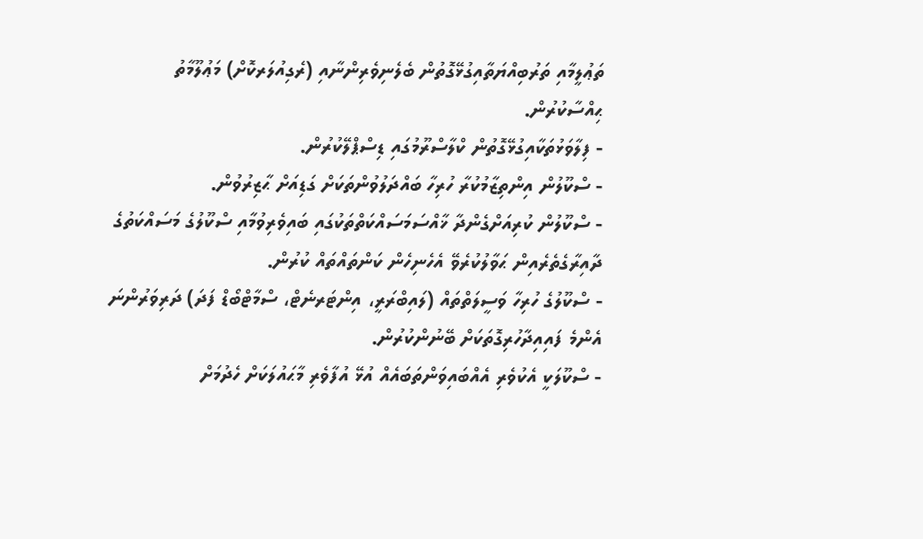ތަޢުލީމާއި ތަރުބިއްޔަތާއިގުޅޭގޮތުން ބެލެނިވެރިންނާއި (ރެގިއުލަރކޮށް) މަޢުލޫމާތު ޙިއްސާކުރުން.
- ފިލާވަޅުތަކާއިގުޅޭގޮތުން ކްލާސްރޫމުގައި ޑިސްޕްލޭކުރުން.
- ސްކޫލުން އިންތިޒާމުކުރާ ހުރިހާ ބައްދަލުވުންތަކަށް ގަޑިއަށް ޙާޒިރުވުން.
- ސްކޫލުން ކުރިއަށްގެންދާ ޚާއްސަމަސައްކަތްތަކުގައި ބައިވެރިވުމާއި ސްކޫލުގެ މަސައްކަތުގެ ދާއިރާގެތެރެއިން ޙަވާލުކުރެވޭ އެހެނިހެން ކަންތައްތައް ކުރުން.
- ސްކޫލުގެ ހުރިހާ ވަސީލަތްތައް (ލައިބްރަރީ، އިންޓަރނެޓް، ސްމާޓްބޯޑް ފަދަ) ދަރިވަރުންނަ އެންމެ ފައިއިދާހުރިގޮތަކަށް ބޭނުންކުރުން.
- ސްކޫލަކީ އެކުވެރި އެއްބައިވަންތަބައެއް އުޅޭ އުފާވެރި މާޙައުލަކަށް ހެދުމަށް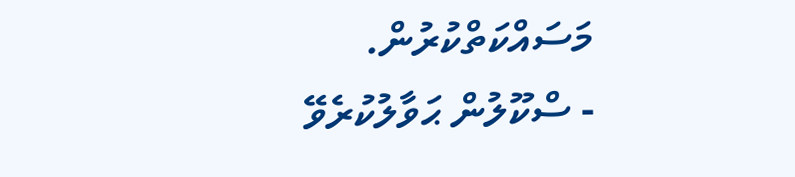މަސައްކަތްކުރުން.
- ސްކޫލުން ޙަވާލުކުރެވޭ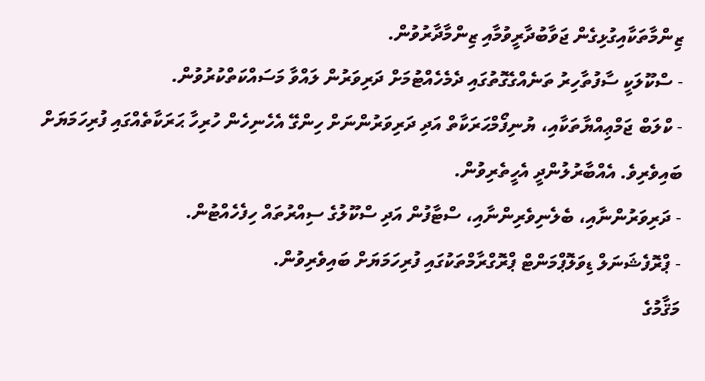ޒިންމާތަކާއިގުޅިގެން ޖަވާބުދާރީވުމާއި ޒިންމާދާރުވުން.
- ސްކޫލަކީ ސާފުތާހިރު ތަނެއްގެގޮތުގައި ދެމެހެއްޓުމަށް ދަރިވަރުން ލައްވާ މަސައްކަތްކުރުވުން.
- ކްލަބް ޖަމްޢިއްޔާތަކާއި، ޔުނިފޯމްޙަރަކާތް އަދި ދަރިވަރުންނަށް ހިންގޭ އެހެނިހެން ހުރިހާ ޙަރަކާތެއްގައި ފުރިހަމަޔަށް ބައިވެރިވެ. އެއްބާރުލުންދީ އެހީތެރިވުން.
- ދަރިވަރުންނާއި، ބެލެނިވެރިންނާއި، ސްޓާފުން އަދި ސްކޫލުގެ ސިއްރުތައް ހިފެހެއްޓުން.
- ޕްރޮފެޝަނަލް ޑިވަލޮޕްމަންޓް ޕްރޮގްރާމްތަކުގައި ފުރިހަމަޔަށް ބައިވެރިވުން.
މަޤާމުގެ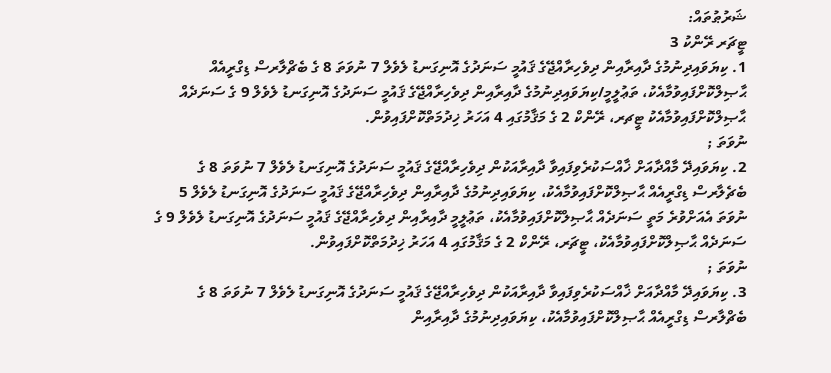ޝަރުޠުތައް:
ޓީޗަރ ރޭންކު 3
1. ކިޔަވައިދިނުމުގެ ދާއިރާއިން ދިވެހިރާއްޖޭގެ ޤައުމީ ސަނަދުގެ އޮނިގަނޑު ލެވެލް 7 ނުވަތަ 8 ގެ ބެޗްލާރސް ޑިގްރީއެއް ޙާޞިލްކޮށްފައިވުމާއެކު، ތަޢުލީމީ/ކިޔަވައިދިނުމުގެ ދާއިރާއިން ދިވެހިރާއްޖޭގެ ޤައުމީ ސަނަދުގެ އޮނިގަނޑު ލެވެލް 9 ގެ ސަނަދެއް ޙާޞިލްކޮށްފައިވުމާއެކު ޓީޗރ، ރޭންކް 2 ގެ މަޤާމުގައި 4 އަހަރު ޚިދުމަތްކޮށްފައިވުން.
ނުވަތަ ;
2. ކިޔަވައިދޭ މާއްދާއަށް ޚާއްސަކުރެވިފައިވާ ދާއިރާއަކުން ދިވެހިރާއްޖޭގެ ޤައުމީ ސަނަދުގެ އޮނިގަނޑު ލެވެލް 7 ނުވަތަ 8 ގެ ބެޗެލާރސް ޑިގްރީއެއް ޙާޞިލްކޮށްފައިވުމާއެކު، ކިޔަވައިދިނުމުގެ ދާއިރާއިން ދިވެހިރާއްޖޭގެ ޤައުމީ ސަނަދުގެ އޮނިގަނޑު ލެވެލް 5 ނުވަތަ އެއަށްވުރެ މަތީ ސަނަދެއް ޙާޞިލްކޮށްފައިވުމާއެކު، ތަޢުލީމީ ދާއިރާއިން ދިވެހިރާއްޖޭގެ ޤައުމީ ސަނަދުގެ އޮނިގަނޑު ލެވެލް 9 ގެ ސަނަދެއް ޙާޞިލްކޮށްފައިވުމާއެކު، ޓީޗަރ، ރޭންކް 2 ގެ މަޤާމުގައި 4 އަހަރު ޚިދުމަތްކޮށްފައިވުން.
ނުވަތަ ;
3. ކިޔަވައިދޭ މާއްދާއަށް ޚާއްސަކުރެވިފައިވާ ދާއިރާއަކުން ދިވެހިރާއްޖޭގެ ޤައުމީ ސަނަދުގެ އޮނިގަނޑު ލެވެލް 7 ނުވަތަ 8 ގެ ބެޗްލާރސް ޑިގްރީއެއް ޙާޞިލްކޮށްފައިވުމާއެކު، ކިޔަވައިދިނުމުގެ ދާއިރާއިން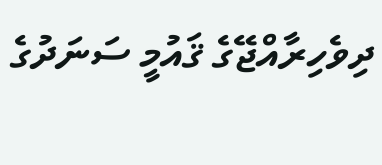ދިވެހިރާއްޖޭގެ ޤައުމީ ސަނަދުގެ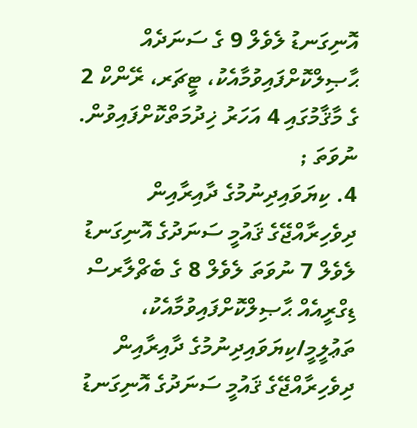އޮނިގަނޑު ލެވެލް 9 ގެ ސަނަދެއް ޙާޞިލްކޮށްފައިވުމާއެކު، ޓީޗަރ، ރޭންކް 2 ގެ މާޤާމުގައި 4 އަހަރު ޚިދުމަތްކޮށްފައިވުން.
ނުވަތަ ;
4. ކިޔަވައިދިނުމުގެ ދާއިރާއިން ދިވެހިރާއްޖޭގެ ޤައުމީ ސަނަދުގެ އޮނިގަނޑު ލެވެލް 7 ނުވަތަ ލެވެލް 8 ގެ ބެޗްލާރސް ޑިގްރީއެއް ޙާޞިލްކޮށްފައިވުމާއެކު، ތަޢުލީމީ/ކިޔަވައިދިނުމުގެ ދާއިރާއިން ދިވެހިރާއްޖޭގެ ޤައުމީ ސަނަދުގެ އޮނިގަނޑު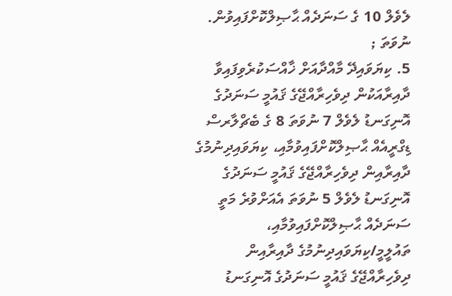ލެވެލް 10 ގެ ސަނަދެއް ޙާޞިލްކޮށްފައިވުން.
ނުވަތަ ;
5. ކިޔަވައިދޭ މާއްދާއަށް ޚާއްސަކުރެވިފައިވާ ދާއިރާއަކުން ދިވެހިރާއްޖޭގެ ޤައުމީ ސަނަދުގެ އޮނިގަނޑު ލެވެލް 7 ނުވަތަ 8 ގެ ބެޗްލާރސް ޑިގްރީއެއް ޙާޞިލްކޮށްފައިވުމާއި، ކިޔަވައިދިނުމުގެ ދާއިރާއިން ދިވެހިރާއްޖޭގެ ޤައުމީ ސަނަދުގެ އޮނިގަނޑު ލެވެލް 5 ނުވަތަ އެއަށްވުރެ މަތީ ސަނަދެއް ޙާޞިލްކޮށްފައިވުމާއި، ތައުލީމީ/ކިޔަވައިދިނުމުގެ ދާއިރާއިން ދިވެހިރާއްޖޭގެ ޤައުމީ ސަނަދުގެ އޮނިގަނޑު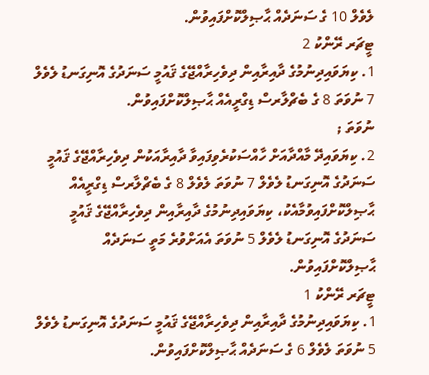ލެވެލް 10 ގެ ސަނަދެއް ޙާޞިލްކޮށްފައިވުން.
ޓީޗަރ ރޭންކު 2
1. ކިޔަވައިދިނުމުގެ ދާއިރާއިން ދިވެހިރާއްޖޭގެ ޤައުމީ ސަނަދުގެ އޮނިގަނޑު ލެވެލް 7 ނުވަތަ 8 ގެ ބެޗްލާރސް ޑިގްރީއެއް ޙާޞިލްކޮށްފައިވުން.
ނުވަތަ ;
2. ކިޔަވައިދޭ މާއްދާއަށް ހާއްސަކުރެވިފައިވާ ދާއިރާއަކުން ދިވެހިރާއްޖޭގެ ޤައުމީ ސަނަދުގެ އޮނިގަނޑު ލެވެލް 7 ނުވަތަ ލެވެލް 8 ގެ ބެޗްލާރސް ޑިގްރީއެއް ޙާޞިލްކޮށްފައިވުމާއެކު، ކިޔަވައިދިނުމުގެ ދާއިރާއިން ދިވެހިރާއްޖޭގެ ޤައުމީ ސަނަދުގެ އޮނިގަނޑު ލެވެލް 5 ނުވަތަ އެއަށްވުރެ މަތީ ސަނަދެއް ޙާޞިލްކޮށްފައިވުން.
ޓީޗަރ ރޭންކު 1
1. ކިޔަވައިދިނުމުގެ ދާއިރާއިން ދިވެހިރާއްޖޭގެ ޤައުމީ ސަނަދުގެ އޮނިގަނޑު ލެވެލް 5 ނުވަތަ ލެވެލް 6 ގެ ސަނަދެއް ޙާޞިލްކޮށްފައިވުން.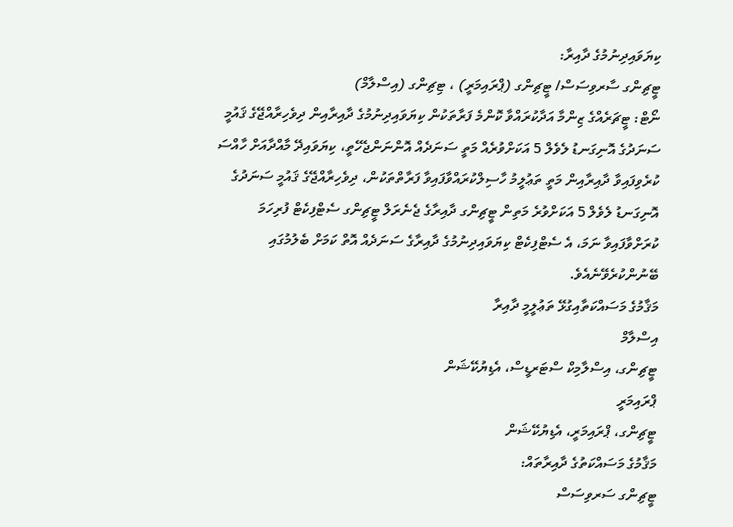ކިޔަވައިދިނުމުގެ ދާއިރާ:
ޓީޗިންގ ސާރވިސަސް/ ޓީޗިންގ (ޕްރައިމަރީ) ، ޓިޗިންގ (އިސްލާމް)
ނޯޓް: ޓީޗަރެއްގެ ޒިންމާ އަދާކުރައްވާ ކޮންމެ ފަރާތަކުން ކިޔަވައިދިނުމުގެ ދާއިރާއިން ދިވެހިރާއްޖޭގެ ޤައުމީ ސަނަދުގެ އޮނިގަނޑު ލެވެލް 5 އަކަށްވުރެއް މަތީ ސަނަދެއް އޮންނަންޖެހޭތީ، ކިޔަވައިދޭ މާއްދާއަށް ހާއްސަ ކުރެވިފައިވާ ދާއިރާއިން މަތީ ތަޢުލީމު ހާސިލްކުރައްވާފައިވާ ފަރާތްތަކުން، ދިވެހިރާއްޖޭގެ ޤައުމީ ސަނަދުގެ އޮނިގަނޑު ލެވެލް 5 އަކަށްވުރެ މަތިން ޓީޗިންގ ދާއިރާގެ ޖެނެރަލް ޓީޗިންގ ސެޓްފިކެޓް ފުރިހަމަ ކުރަށްވާފައިވާ ނަމަ، އެ ސެޓްފިކެޓް ކިޔަވައިދިނުމުގެ ދާއިރާގެ ސަނަދެއް އޮތް ކަމަށް ބެލުމުގައި ބޭނުންކުރެވޭނެއެވެ.
މަޤާމުގެ މަސައްކަތާއިގުޅޭ ތަޢުލީމީ ދާއިރާ
އިސްލާމް
ޓީޗިންގ، އިސްލާމިކް ސްޓަރޑީސް، އެޑިޔުކޭޝަން
ޕްރައިމަރީ
ޓީޗިންގ، ޕްރައިމަރީ، އެޑިޔުކޭޝަން
މަޤާމުގެ މަސައްކަތުގެ ދާއިރާތައް:
ޓީޗިންގ ސަރވިސަސް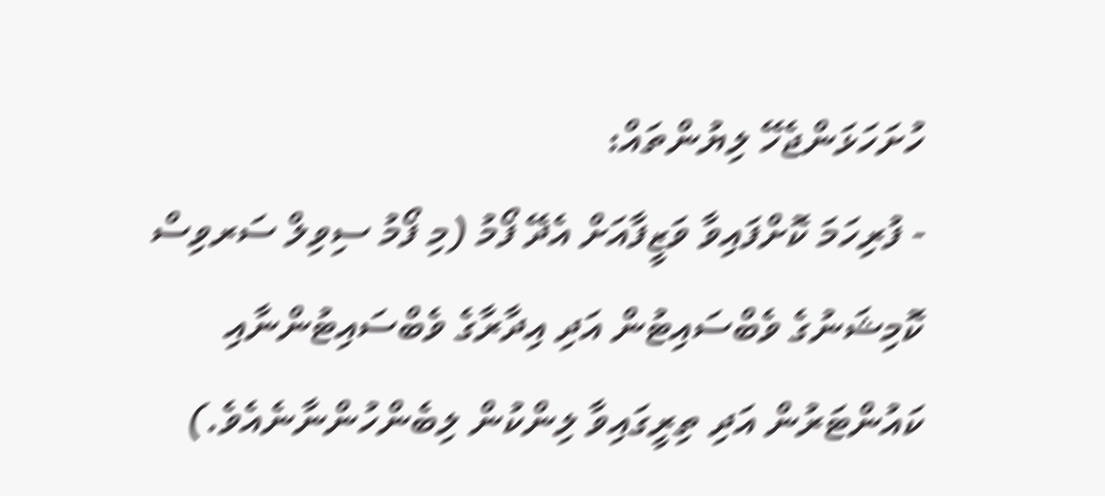ހުށަހަޅަންޖެހޭ ލިޔުންތައް:
- ފުރިހަމަ ކޮށްފައިވާ ވަޒީފާއަށް އެދޭ ފޯމު (މި ފޯމު ސިވިލް ސަރވިސް ކޮމިޝަނުގެ ވެބްސައިޓުން އަދި އިދާރާގެ ވެބްސައިޓުންނާއި ކައުންޓަރުން އަދި ތިރީގައިވާ ލިންކުން ލިބެންހުންނާނެއެވެ.)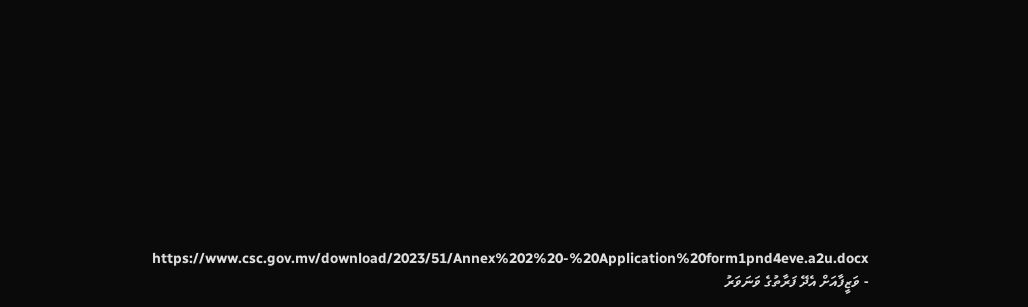https://www.csc.gov.mv/download/2023/51/Annex%202%20-%20Application%20form1pnd4eve.a2u.docx
- ވަޒީފާއަށް އެދޭ ފަރާތުގެ ވަނަވަރު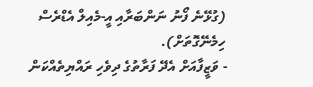(ގުޅޭނެ ފޯނު ނަންބަރާއި އީ-މެއިލް އެޑްރެސް ހިމެނޭގޮތަށް).
- ވަޒީފާއަށް އެދޭ ފަރާތުގެ ދިވެހި ރައްޔިތެއްކަން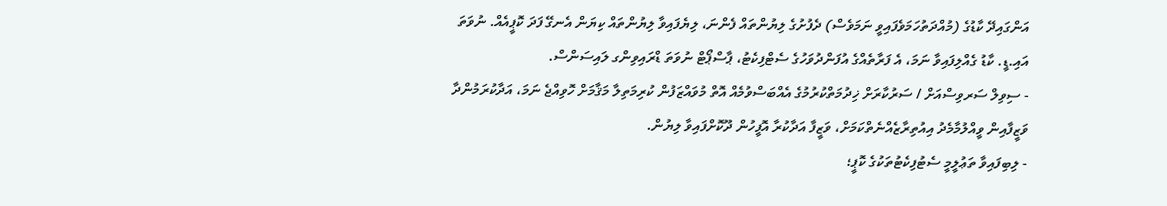އަންގައިދޭ ކާޑުގެ (މުއްދަތުހަމަވެފައިވީ ނަމަވެސް) ދެފުށުގެ ލިޔުންތައް ފެންނަ، ލިޔެފައިވާ ލިޔުންތައް ކިޔަން އެނގޭ ފަދަ ކޮޕީއެއް. ނުވަތަ އައި.ޑީ. ކާޑު ގެއްލިފައިވާ ނަމަ، އެ ފަރާތެއްގެ އުފަންދުވަހުގެ ސެޓްފިކެޓު، ޕާސްޕޯޓް ނުވަތަ ޑްރައިވިންގ ލައިސަންސް.
- ސިވިލް ސަރވިސްއަށް / ސަރުކާރަށް ޚިދުމަތްކުރުމުގެ އެއްބަސްވުމެއް އޮތް މުވައްޒަފުން ކުރިމަތިލާ މަޤާމަށް ހޮވިއްޖެ ނަމަ، އަދާކުރަމުންދާ ވަޒީފާއިން ވީއްލުމާމެދު އިއުތިރާޒެއްނެތްކަމަށް، ވަޒީފާ އަދާކުރާ އޮފީހުން ދޫކޮށްފައިވާ ލިޔުން.
- ލިބިފައިވާ ތަޢުލީމީ ސެޓުފިކެޓުތަކުގެ ކޮޕީ؛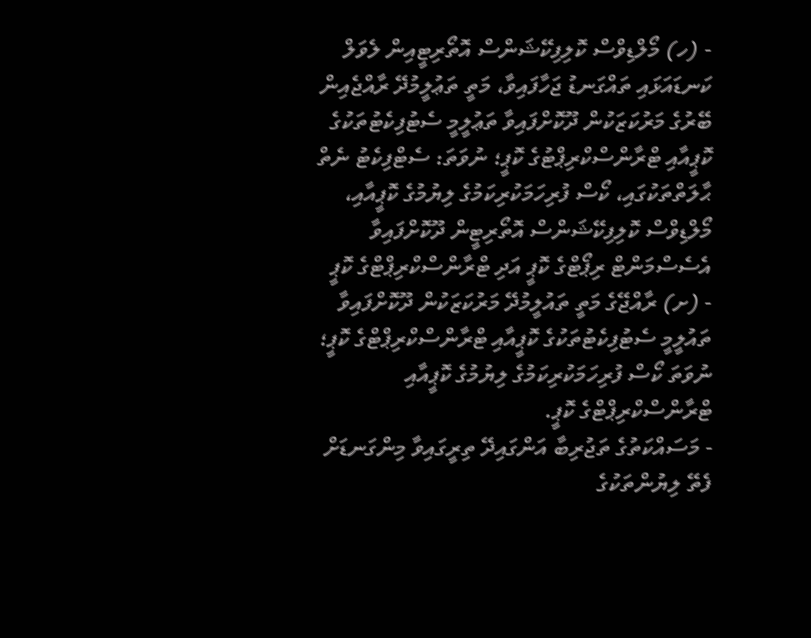- (ހ) މޯލްޑިވްސް ކޮލިފިކޭޝަންސް އޮތޯރިޓީއިން ލެވަލް ކަނޑައަޅައި ތައްގަނޑު ޖަހާފައިވާ، މަތީ ތަޢުލީމުދޭ ރާއްޖެއިން ބޭރުގެ މަރުކަޒަކުން ދޫކޮށްފައިވާ ތަޢުލީމީ ސެޓުފިކެޓުތަކުގެ ކޮޕީއާއި ޓްރާންސްކްރިޕްޓުގެ ކޮޕީ؛ ނުވަތަ: ސެޓްފިކެޓު ނެތް ޙާލަތްތަކުގައި، ކޯސް ފުރިހަމަކުރިކަމުގެ ލިޔުމުގެ ކޮޕީއާއި، މޯލްޑިވްސް ކޮލިފިކޭޝަންސް އޮތޯރިޓީން ދޫކޮށްފައިވާ އެސެސްމަންޓް ރިޕޯޓްގެ ކޮޕީ އަދި ޓްރާންސްކްރިޕްޓްގެ ކޮޕީ
- (ށ) ރާއްޖޭގެ މަތީ ތައުލީމުދޭ މަރުކަޒަކުން ދޫކޮށްފައިވާ ތައުލީމީ ސެޓުފިކެޓުތަކުގެ ކޮޕީއާއި ޓްރާންސްކްރިޕްޓްގެ ކޮޕީ؛ ނުވަތަ ކޯސް ފުރިހަމަކުރިކަމުގެ ލިޔުމުގެ ކޮޕީއާއި ޓްރާންސްކްރިޕްޓްގެ ކޮޕީ.
- މަސައްކަތުގެ ތަޖުރިބާ އަންގައިދޭ ތިރީގައިވާ މިންގަނޑަށް ފެތޭ ލިޔުންތަކުގެ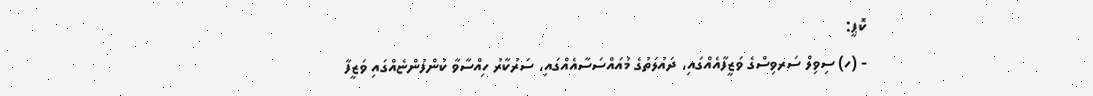ކޮޕީ:
- (ހ) ސިވިލް ސަރވިސްގެ ވަޒީފާއެއްގައި، ދައުލަތުގެ މުއައްސަސާއެއްގައި، ސަރުކާރު ހިއްސާވާ ކުންފުންޏެއްގައި ވަޒީފާ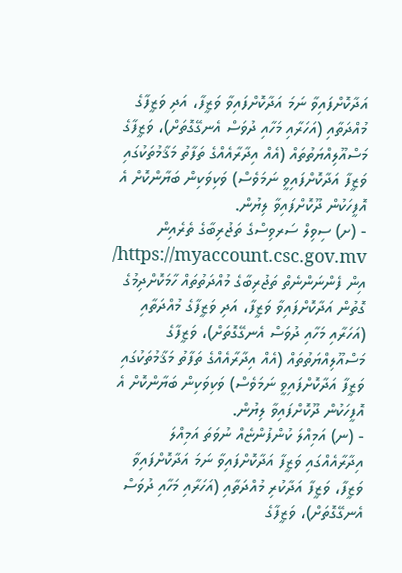އަދާކޮށްފައިވާ ނަމަ އަދާކޮށްފައިވާ ވަޒީފާ، އަދި ވަޒީފާގެ މުއްދަތާއި (އަހަރާއި މަހާއި ދުވަސް އެނގޭގޮތަށް)، ވަޒީފާގެ މަސްއޫލިއްޔަތުތައް (އެއް އިދާރާއެއްގެ ތަފާތު މަޤާމުތަކުގައި ވަޒީފާ އަދާކޮށްފައިވީ ނަމަވެސް) ވަކިވަކިން ބަޔާންކޮށް އެ އޮފީހަކުން ދޫކޮށްފައިވާ ލިޔުން.
- (ށ) ސިވިލް ސަރވިސްގެ ތަޖުރިބާގެ ތެރެއިން https://myaccount.csc.gov.mv/ އިން ފެންނަންނެތް ތަޖުރިބާގެ މުއްދަތުތައް ހާމަކޮށްދިމުގެ ގޮތުން އަދާކޮށްފައިވާ ވަޒީފާ، އަދި ވަޒީފާގެ މުއްދަތާއި (އަހަރާއި މަހާއި ދުވަސް އެނގޭގޮތަށް)، ވަޒީފާގެ މަސްއޫލިއްޔަތުތައް (އެއް އިދާރާއެއްގެ ތަފާތު މަޤާމުތަކުގައި ވަޒީފާ އަދާކޮށްފައިވީ ނަމަވެސް) ވަކިވަކިން ބަޔާންކޮށް އެ އޮފީހަކުން ދޫކޮށްފައިވާ ލިޔުން.
- (ނ) އަމިއްލަ ކުންފުންޏެއް ނުވަތަ އަމިއްލަ އިދާރާއެއްގައި ވަޒީފާ އަދާކޮށްފައިވާ ނަމަ އަދާކޮށްފައިވާ ވަޒީފާ، ވަޒީފާ އަދާކުރި މުއްދަތާއި (އަހަރާއި މަހާއި ދުވަސް އެނގޭގޮތަށް)، ވަޒީފާގެ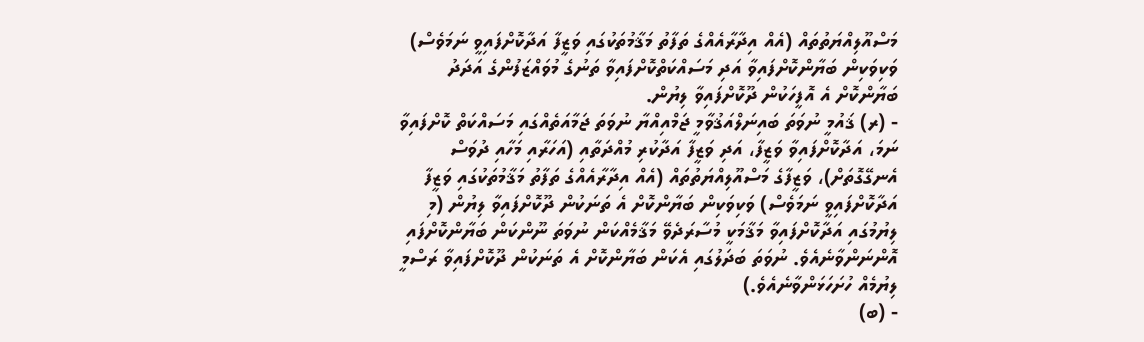މަސްއޫލިއްޔަތުތައް (އެއް އިދާރާއެއްގެ ތަފާތު މަޤާމުތަކުގައި ވަޒީފާ އަދާކޮށްފައިވީ ނަމަވެސް) ވަކިވަކިން ބަޔާންކޮށްފައިވާ އަދި މަސައްކަތްކޮށްފައިވާ ތަނުގެ މުވައްޒަފުންގެ އަދަދު ބަޔާންކޮށް އެ އޮފީހަކުން ދޫކޮށްފައިވާ ލިޔުން.
- (ރ) ޤައުމީ ނުވަތަ ބައިނަލްއަޤުވާމީ ޖަމްއިއްޔާ ނުވަތަ ޖަމާއަތެއްގައި މަސައްކަތް ކޮށްފައިވާ ނަމަ، އަދާކޮށްފައިވާ ވަޒީފާ، އަދި ވަޒީފާ އަދާކުރި މުއްދަތާއި (އަހަރާއި މަހާއި ދުވަސް އެނގޭގޮތަށް)، ވަޒީފާގެ މަސްއޫލިއްޔަތުތައް (އެއް އިދާރާއެއްގެ ތަފާތު މަޤާމުތަކުގައި ވަޒީފާ އަދާކޮށްފައިވީ ނަމަވެސް) ވަކިވަކިން ބަޔާންކޮށް އެ ތަނަކުން ދޫކޮށްފައިވާ ލިޔުން (މި ލިޔުމުގައި އަދާކޮށްފައިވާ މަޤާމަކީ މުސާރަދެވޭ މަޤާމެއްކަން ނުވަތަ ނޫންކަން ބަޔާންކޮށްފައި އޮންނަންވާނެއެވެ. ނުވަތަ ބަދަލުގައި އެކަން ބަޔާންކޮށް އެ ތަނަކުން ދޫކޮށްފައިވާ ރަސްމީ ލިޔުމެއް ހުށަހަޅަންވާނެއެވެ.)
- (ބ)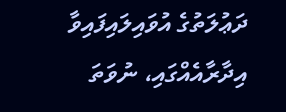ދަޢުލަތުގެ އުވައިލައިފައިވާ އިދާރާއެއްގައި، ނުވަތަ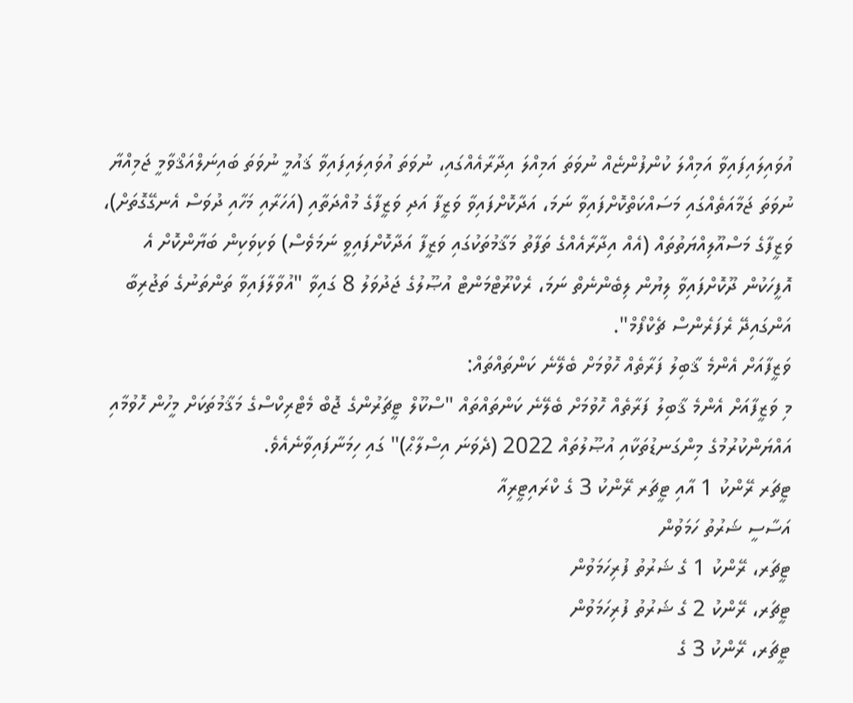އުވައިލައިފައިވާ އަމިއްލަ ކުންފުންޏެއް ނުވަތަ އަމިއްލަ އިދާރާއެއްގައި، ނުވަތަ އުވައިލައިފައިވާ ޤައުމީ ނުވަތަ ބައިނަލްއަޤްވާމީ ޖަމިއްޔާ ނުވަތަ ޖަމާއަތެއްގައި މަސައްކަތްކޮށްފައިވާ ނަމަ، އަދާކޮށްފައިވާ ވަޒީފާ އަދި ވަޒީފާގެ މުއްދަތާއި (އަހަރާއި މަހާއި ދުވަސް އެނގޭގޮތަށް)، ވަޒީފާގެ މަސްއޫލިއްޔަތުތައް (އެއް އިދާރާއެއްގެ ތަފާތު މަޤާމުތަކުގައި ވަޒީފާ އަދާކޮށްފައިވީ ނަމަވެސް) ވަކިވަކިން ބަޔާންކޮށް އެ އޮފީހަކުން ދޫކޮށްފައިވާ ލިޔުން ލިބެންނެތް ނަމަ، ރެކްރޫޓްމަންޓް އުޞޫލުގެ ޖަދުވަލު 8 ގައިވާ "އުވާލާފައިވާ ތަންތަނުގެ ތަޖުރިބާ އަންގައިދޭ ރެފަރެންސް ޗެކްފޯމް".
ވަޒީފާއަށް އެންމެ ޤާބިލު ފަރާތެއް ހޮވުމަށް ބެލޭނެ ކަންތައްތައް:
މި ވަޒީފާއަށް އެންމެ ޤާބިލު ފަރާތެއް ހޮވުމަށް ބެލޭނެ ކަންތައްތައް "ސްކޫލް ޓީޗަރުންގެ ޖޮބް މެޓްރިކްސްގެ މަޤާމުތަކަށް މީހުން ހޮވުމާއި އައްޔަންކުރުމުގެ މިންގަނޑުތަކާއި އުޞޫލުތައް 2022 (ދެވަނަ އިސްލާޙް)" ގައި ހިމަނާފައިވާނެއެވެ.
ޓީޗަރ ރޭންކު 1 އާއި ޓީޗަރ ރޭންކު 3 ގެ ކްރައިޓީރިއާ
އަސާސީ ޝަރުތު ހަމަވުން
ޓީޗަރ، ރޭންކު 1 ގެ ޝަރުތު ފުރިހަމަވުން
ޓީޗަރ، ރޭންކު 2 ގެ ޝަރުތު ފުރިހަމަވުން
ޓީޗަރ، ރޭންކު 3 ގެ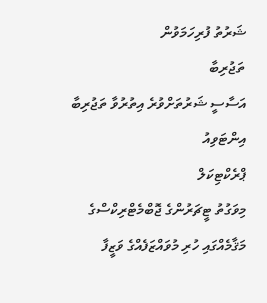ޝަރުތު ފުރިހަމަވުން
ތަޖުރިބާ
އަސާސީ ޝަރުތަށްވުރެ އިތުރުވާ ތަޖުރިބާ
އިންޓަވިއު
ޕްރެކްޓިކަލް
މިވަގުތު ޓީޗަރުންގެ ޖޮބްމެޓްރިކްސްގެ މަޤާމެއްގައި ހުރި މުވައްޒަފެއްގެ ވަޒީފާ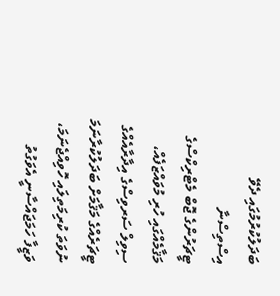ބަދަލުކުރުމުގައި ދެވޭ އިސްތިސްނާ
ޓީޗަރުންގެ ޖޮބް މެޓްރިކްސްގެ މަޤާމެއްގައި ހުރި މުވައްޒަފެއް، ސިވިލް ސަރވިސްގެ އިދާރާއެއްގެ ޓީޗަރެއްގެ މަޤާމަށް ބަދަލުކުރާނަމަ ނުވަތަ ކުރިމަތިލައި ހޮވިއްޖެނަމަ، ވަޒީފާ ހަމަޖައްސާނީ އެވަގުތު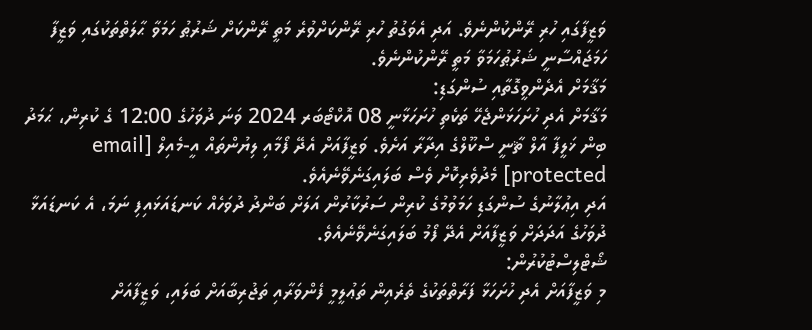ވަޒީފާގައި ހުރި ރޭންކުންނެވެ. އަދި އެވަގުތު ހުރި ރޭންކަށްވުރެ މަތީ ރޭންކަށް ޝަރުޠު ހަމަވާ ޙާލަތްތަކުގައި ވަޒީފާ ހަމަޖައްސާނީ ޝަރުޠުހަމަވާ މަތީ ރޭންކުންނެވެ.
މަޤާމަށް އެދެންވީގޮތާއި ސުންގަޑި:
މަޤާމަށް އެދި ހުށަހަޅަންޖެހޭ ތަކެތި ހުށަހަޅާނީ 08 އޮކްޓޯބަރ 2024 ވަނަ ދުވަހުގެ 12:00 ގެ ކުރިން، ޙަމަދު ބިން ޚަލީފާ އާލް ޘާނީ ސްކޫލްގެ އިދާރާ އަށެވެ. ވަޒީފާއަށް އެދޭ ފޯމާއި ލިޔުންތައް އީ-މެއިލް [email protected] މެދުވެރިކޮށް ވެސް ބަލައިގަނެވޭނެއެވެ.
އަދި އިޢުލާނުގެ ސުންގަޑި ހަމަވުމުގެ ކުރިން ސަރުކާރުން އަލަށް ބަންދު ދުވަހެއް ކަނޑައަޅައިފި ނަމަ، އެ ކަނޑައަޅާ ދުވަހުގެ އަދަދަށް ވަޒީފާއަށް އެދޭ ފޯމު ބަލައިގަނެވޭނެއެވެ.
ޝޯޓްލިސްޓުކުރުން:
މި ވަޒީފާއަށް އެދި ހުށަހަޅާ ފަރާތްތަކުގެ ތެރެއިން ތަޢުލީމީ ފެންވަރާއި ތަޖުރިބާއަށް ބަލައި، ވަޒީފާއަށް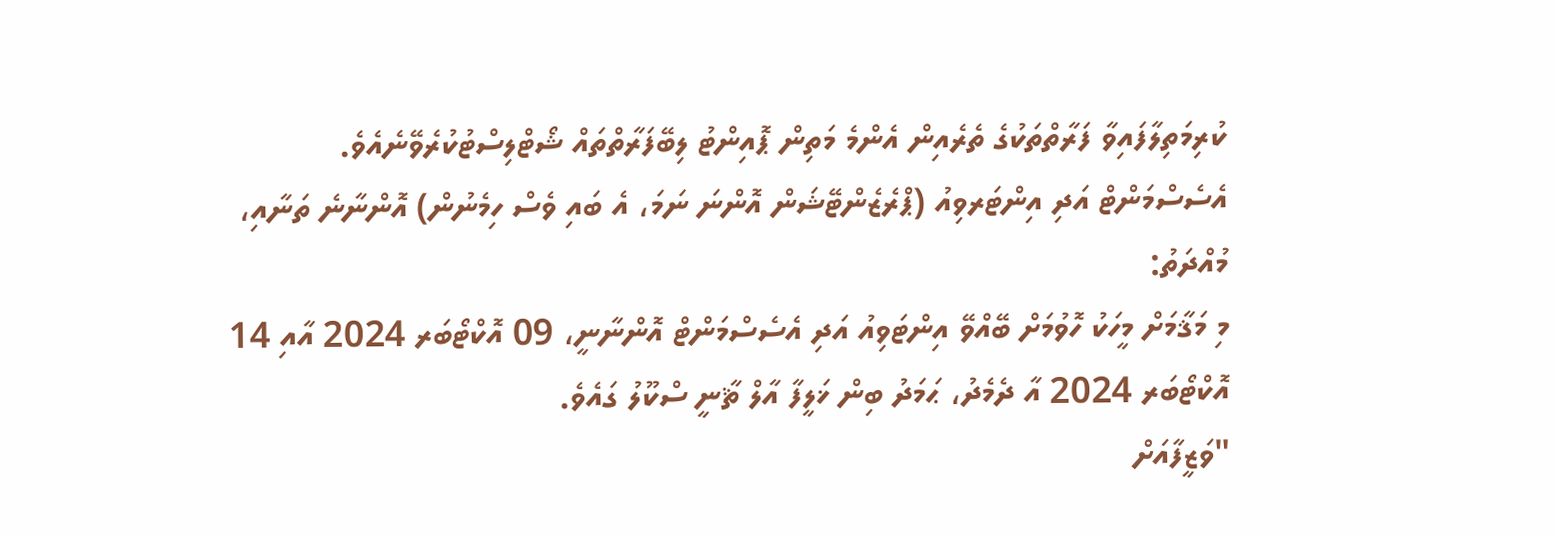ކުރިމަތިލާފައިވާ ފަރާތްތަކުގެ ތެރެއިން އެންމެ މަތިން ޕޮއިންޓު ލިބޭފަރާތްތައް ޝޯޓްލިސްޓުކުރެވޭނެއެވެ.
އެސެސްމަންޓް އަދި އިންޓަރވިއު (ޕްރެޒެންޓޭޝަން އޮންނަ ނަމަ، އެ ބައި ވެސް ހިމެނުން) އޮންނާނެ ތަނާއި، މުއްދަތު:
މި މަޤާމަށް މީހަކު ހޮވުމަށް ބޭއްވޭ އިންޓަވިއު އަދި އެސެސްމަންޓް އޮންނާނީ، 09 އޮކްޓޯބަރ 2024 އާއި 14 އޮކްޓޯބަރ 2024 އާ ދެމެދު، ޙަމަދު ބިން ޚަލީފާ އާލް ޘާނީ ސްކޫލު ގައެވެ.
"ވަޒީފާއަށް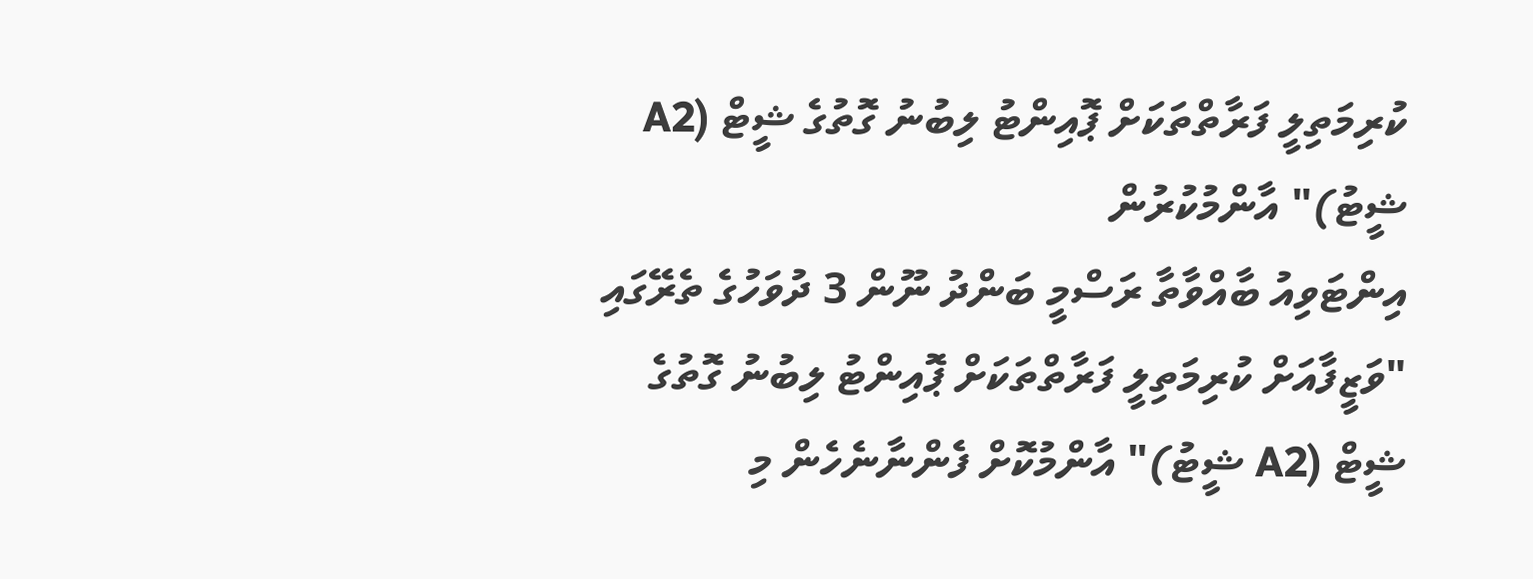ކުރިމަތިލީ ފަރާތްތަކަށް ޕޮއިންޓު ލިބުނު ގޮތުގެ ޝީޓް (A2 ޝީޓު)" އާންމުކުރުން
އިންޓަވިއު ބާއްވާތާ ރަސްމީ ބަންދު ނޫން 3 ދުވަހުގެ ތެރޭގައި "ވަޒީފާއަށް ކުރިމަތިލީ ފަރާތްތަކަށް ޕޮއިންޓު ލިބުނު ގޮތުގެ ޝީޓް (A2 ޝީޓު)" އާންމުކޮށް ފެންނާނެހެން މި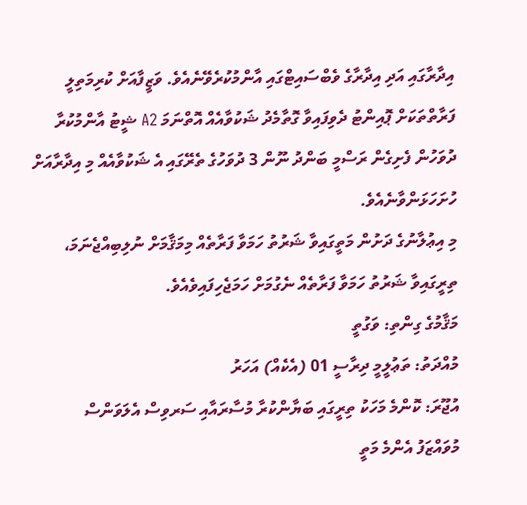އިދާރާގައި އަދި އިދާރާގެ ވެބްސައިޓްގައި އާންމުކުރެވޭނެއެވެ. ވަޒީފާއަށް ކުރިމަތިލީ ފަރާތްތަކަށް ޕޮއިންޓު ދެވިފައިވާ ގޮތާމެދު ޝަކުވާއެއް އޮތްނަމަ A2 ޝީޓު އާންމުކުރާ ދުވަހުން ފެށިގެން ރަސްމީ ބަންދު ނޫން 3 ދުވަހުގެ ތެރޭގައި އެ ޝަކުވާއެއް މި އިދާރާއަށް ހުށަހަޅަންވާނެއެވެ.
މި އިޢުލާނުގެ ދަށުން މަތީގައިވާ ޝަރުތު ހަމަވާ ފަރާތެއް މިމަޤާމަށް ނުލިބިއްޖެނަމަ، ތިރީގައިވާ ޝަރުތު ހަމަވާ ފަރާތެއް ނެގުމަށް ހަމަޖެހިފައިވެއެވެ.
މަޤާމުގެ ގިންތި: ވަގުތީ
މުއްދަތު: ތަޢުލީމީ ދިރާސީ 01 (އެކެއް) އަހަރު
އުޖޫރަ: ކޮންމެ މަހަކު ތިރީގައި ބަޔާންކުރާ މުސާރައާއި ސަރވިސް އެލަވަންސް
މުވައްޒަފު އެންމެ މަތީ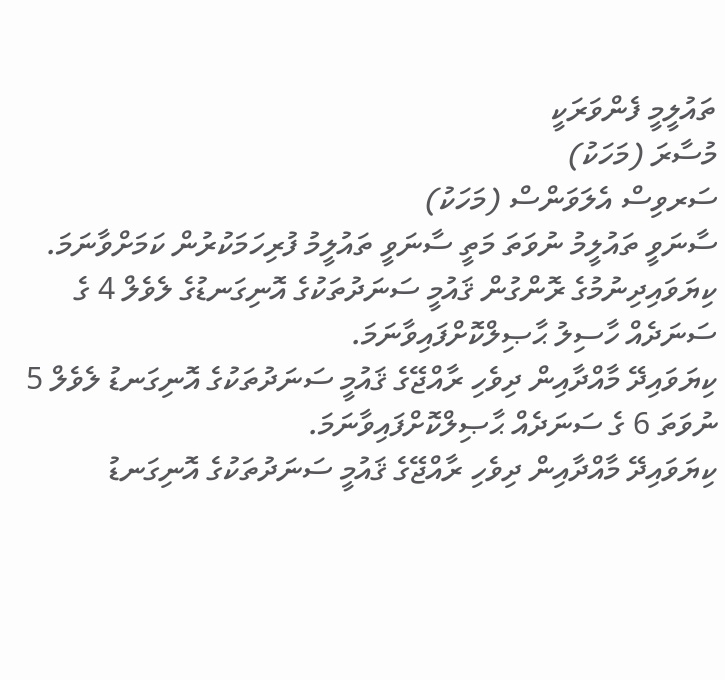ތައުލީމީ ފެންވަރަކީ
މުސާރަ (މަހަކު)
ސަރވިސް އެލަވަންސް (މަހަކު)
ސާނަވީ ތައުލީމު ނުވަތަ މަތީ ސާނަވީ ތައުލީމު ފުރިހަމަކުރުން ކަމަށްވާނަމަ.
ކިޔަވައިދިނުމުގެ ރޮންގުން ޤައުމީ ސަނަދުތަކުގެ އޮނިގަނޑުގެ ލެވެލް 4 ގެ ސަނަދެއް ހާސިލު ޙާޞިލްކޮށްފައިވާނަމަ.
ކިޔަވައިދޭ މާއްދާއިން ދިވެހި ރާއްޖޭގެ ޤައުމީ ސަނަދުތަކުގެ އޮނިގަނޑު ލެވެލް 5 ނުވަތަ 6 ގެ ސަނަދެއް ޙާޞިލްކޮށްފައިވާނަމަ.
ކިޔަވައިދޭ މާއްދާއިން ދިވެހި ރާއްޖޭގެ ޤައުމީ ސަނަދުތަކުގެ އޮނިގަނޑު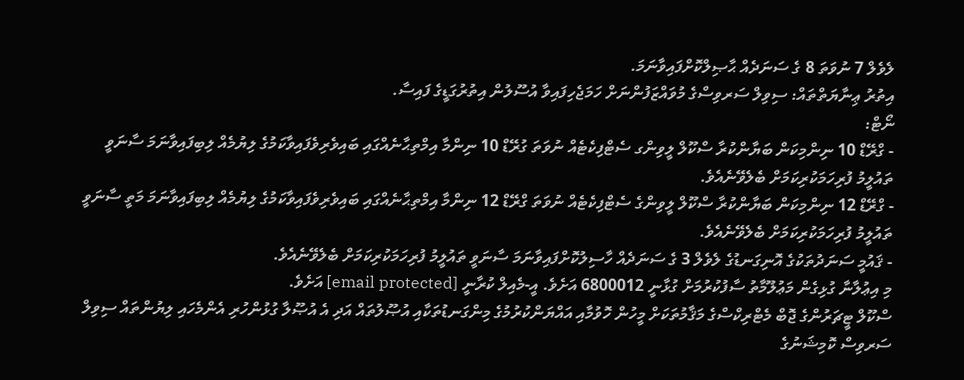ލެވެލް 7 ނުވަތަ 8 ގެ ސަނަދެއް ޙާޞިލްކޮށްފައިވާނަމަ.
އިތުރު ޢިނާޔަތްތައް: ސިވިލް ސަރވިސްގެ މުވައްޒަފުންނަށް ހަމަޖެހިފައިވާ އުސޫލުން އިތުރުގަޑީގެ ފައިސާ.
ނޯޓް:
- ގްރޭޑް 10 ނިންމިކަން ބަޔާންކުރާ ސްކޫލް ލީވިންގ ސެޓްފިކެޓެއް ނުވަތަ ގުރޭޑް 10 ނިންމާ އިމްތިޙާނެއްގައި ބައިވެރިވެފައިވާކަމުގެ ލިޔުމެއް ލިބިފައިވާނަމަ ސާނަވީ ތައުލީމު ފުރިހަމަކުރިކަމަށް ބެލެވޭނެއެވެ.
- ގްރޭޑް 12 ނިންމިކަން ބަޔާންކުރާ ސްކޫލް ލީވިންގެ ސެޓްފިކެޓެއް ނުވަތަ ގްރޭޑް 12 ނިންމާ އިމްތިޙާނެއްގައި ބައިވެރިވެފައިވާކަމުގެ ލިޔުމެއް ލިބިފައިވާނަމަ މަތީ ސާނަވީ ތައުލީމު ފުރިހަމަކުރިކަމަށް ބެލެވޭނެއެވެ.
- ޤައުމީ ސަނަދުތަކުގެ އޮނިގަނޑުގެ ލެވެލް 3 ގެ ސަނަދެއް ހާސިލުކޮށްފައިވާނަމަ ސާނަވީ ތައުލީމު ފުރިހަމަކުރިކަމަށް ބެލެވޭނެއެވެ.
މި އިޢުލާނާ ގުޅިގެން މަޢުލޫމާތު ސާފުކުރުމަށް ގުޅާނީ 6800012 އަށެވެ. އީ-މެއިލް ކުރާނީ [email protected] އަށެވެ.
ސްކޫލް ޓީޗަރުންގެ ޖޮބް މެޓްރިކްސްގެ މަޤާމުތަކަށް މީހުން ހޮވުމާއި އައްޔަންކުރުމުގެ މިންގަނޑުތަކާއި އުޞޫލުތައް އަދި އެ އުޞޫލާ ގުޅުންހުރި އެންމެހައި ލިޔުންތައް ސިވިލް ސަރވިސް ކޮމިޝަނުގެ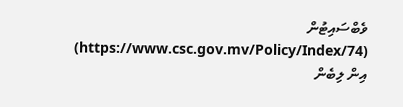ވެބްސައިޓުން (https://www.csc.gov.mv/Policy/Index/74) އިން ލިބެން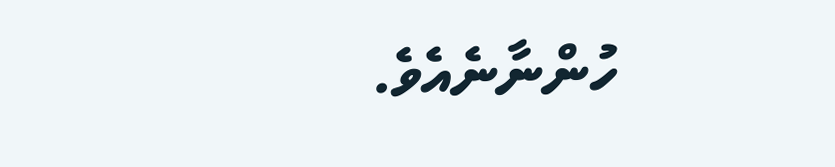ހުންނާނެއެވެ.